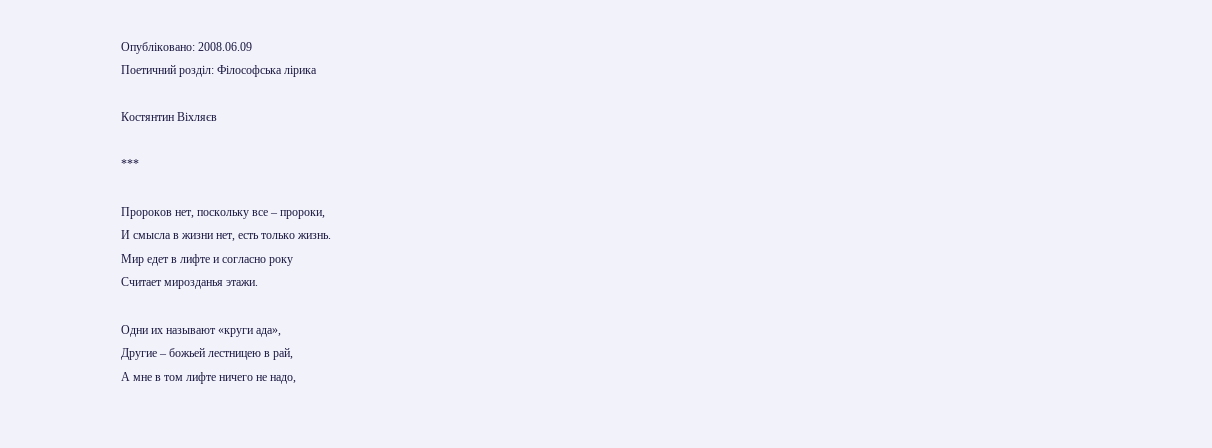Опубліковано: 2008.06.09
Поетичний розділ: Філософська лірика

Костянтин Віхляєв

***

Пророков нет, поскольку все – пророки,
И смысла в жизни нет, есть только жизнь.
Мир едет в лифте и согласно року
Считает мирозданья этажи.

Одни их называют «круги ада»,
Другие – божьей лестницею в рай,
А мне в том лифте ничего не надо,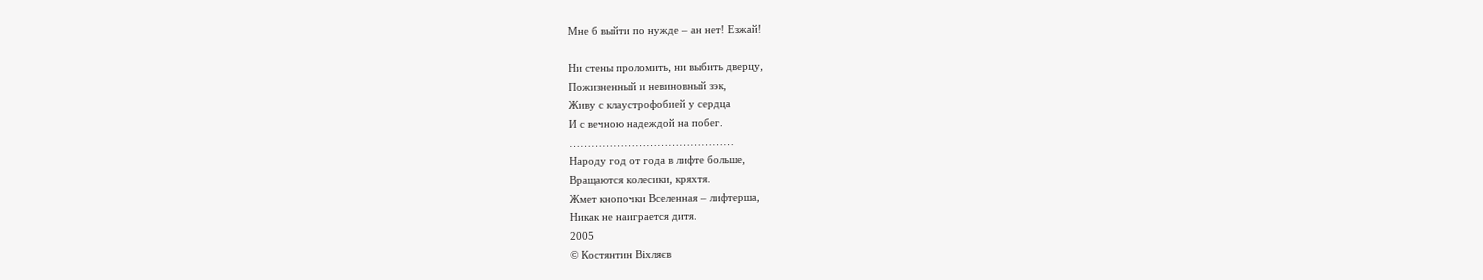Мне б выйти по нужде – ан нет! Езжай!

Ни стены проломить, ни выбить дверцу,
Пожизненный и невиновный зэк,
Живу с клаустрофобией у сердца
И с вечною надеждой на побег.
………………………………………
Народу год от года в лифте больше,
Вращаются колесики, кряхтя.
Жмет кнопочки Вселенная – лифтерша,
Никак не наиграется дитя.
2005
© Костянтин Вiхляєв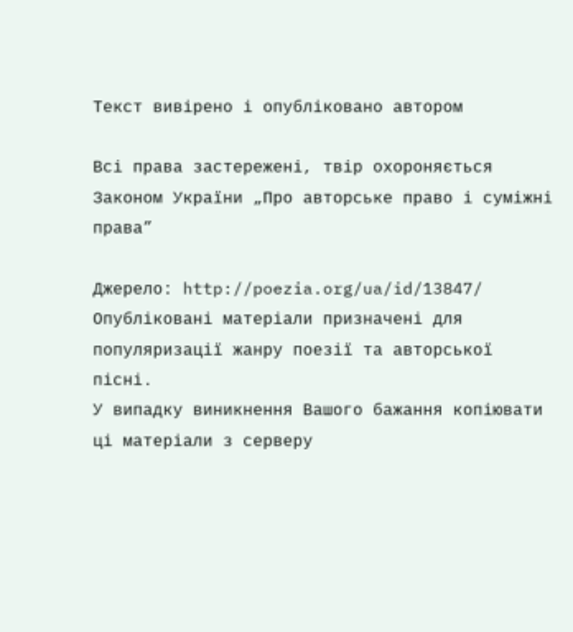Текст вивірено і опубліковано автором

Всі права застережені, твір охороняється Законом України „Про авторське право і суміжні права”

Джерело: http://poezia.org/ua/id/13847/
Опублiкованi матерiали призначенi для популяризацiї жанру поезiї та авторської пiснi.
У випадку виникнення Вашого бажання копiювати цi матерiали з серверу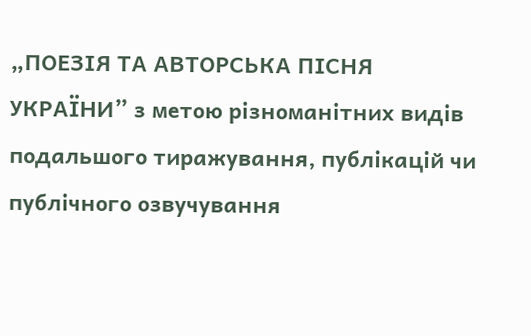„ПОЕЗIЯ ТА АВТОРСЬКА ПIСНЯ УКРАЇНИ” з метою рiзноманiтних видiв подальшого тиражування, публiкацiй чи публiчного озвучування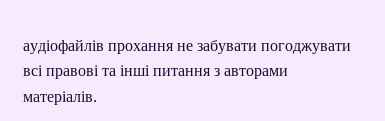аудiофайлiв прохання не забувати погоджувати всi правовi та iншi питання з авторами матерiалiв.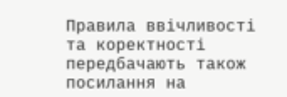Правила ввiчливостi та коректностi передбачають також посилання на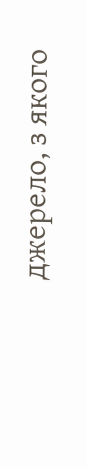джерело, з якого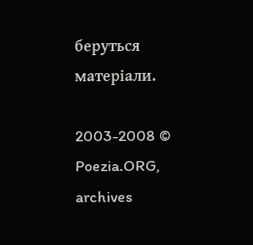беруться матерiали.

2003-2008 © Poezia.ORG, archives